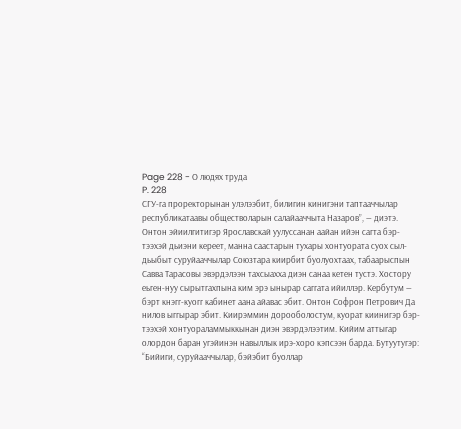Page 228 - О людях труда
P. 228
СГУ-га проректорынан улэлээбит, билигин кинигэни таптааччылар
республикатаавы обществоларын салайааччыта Назаров”, — диэтэ.
Онтон эйиилгитигэр Ярославскай уулуссанан аайан ийэн сагта бэр-
тээхэй дьиэни кереет, манна саастарын тухары хонтуората суох сыл-
дьыбыт суруйааччылар Союзтара киирбит буолуохтаах, табаарыспын
Савва Тарасовы эвэрдэлээн тахсыахха диэн санаа кетен тустэ. Хостору
еьген-нуу сырытгахпына ким эрэ ынырар саггата ийиллэр. Кербутум —
бэрт кнэгг-куогг кабинет аана айавас эбит. Онтон Софрон Петрович Да
нилов ыггырар эбит. Киирэммин дорооболостум, куорат киинигэр бэр-
тээхэй хонтуораламмыккынан диэн эвэрдэлээтим. Кийим аттыгар
олордон баран угэйинэн навыллык ирэ-хоро кэпсээн барда. Бутуутугэр:
“Бийиги, суруйааччылар, бэйэбит буоллар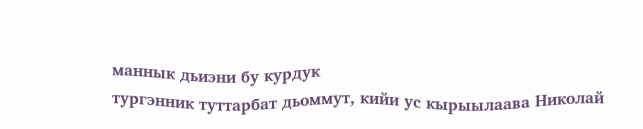маннык дьиэни бу курдук
тургэнник туттарбат дьоммут, кийи ус кырыылаава Николай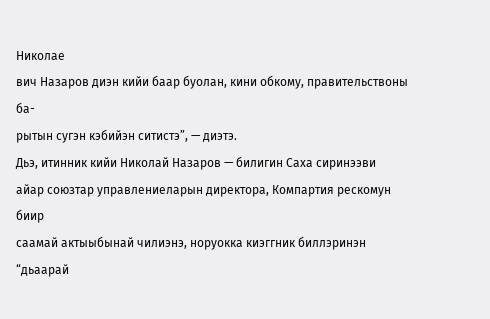Николае
вич Назаров диэн кийи баар буолан, кини обкому, правительствоны ба-
рытын сугэн кэбийэн ситистэ”, — диэтэ.
Дьэ, итинник кийи Николай Назаров — билигин Саха сиринээви
айар союзтар управлениеларын директора, Компартия рескомун биир
саамай актыыбынай чилиэнэ, норуокка киэггник биллэринэн “дьаарай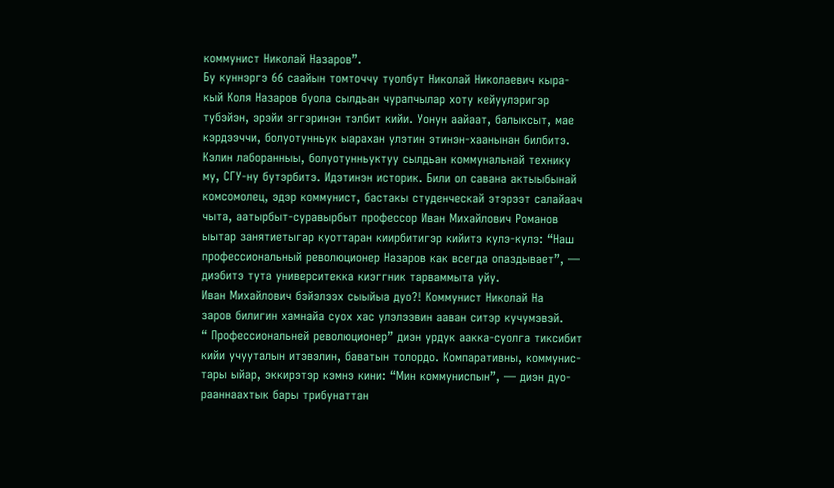коммунист Николай Назаров”.
Бу куннэргэ 66 саайын томточчу туолбут Николай Николаевич кыра-
кый Коля Назаров буола сылдьан чурапчылар хоту кейуулэригэр
тубэйэн, эрэйи эггэринэн тэлбит кийи. Уонун аайаат, балыксыт, мае
кэрдээччи, болуотунньук ыарахан улэтин этинэн-хаанынан билбитэ.
Кэлин лаборанныы, болуотунньуктуу сылдьан коммунальнай технику
му, СГУ-ну бутэрбитэ. Идэтинэн историк. Били ол савана актыыбынай
комсомолец, эдэр коммунист, бастакы студенческай этэрээт салайаач
чыта, аатырбыт-суравырбыт профессор Иван Михайлович Романов
ыытар занятиетыгар куоттаран киирбитигэр кийитэ кулэ-кулэ: “Наш
профессиональный революционер Назаров как всегда опаздывает”, —
диэбитэ тута университекка киэггник тарваммыта уйу.
Иван Михайлович бэйэлээх сыыйыа дуо?! Коммунист Николай На
заров билигин хамнайа суох хас улэлээвин ааван ситэр кучумэвэй.
“ Профессиональней революционер” диэн урдук аакка-суолга тиксибит
кийи учууталын итэвэлин, баватын толордо. Компаративны, коммунис-
тары ыйар, эккирэтэр кэмнэ кини: “Мин коммуниспын”, — диэн дуо-
рааннаахтык бары трибунаттан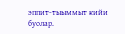эппит-тыыммыт кийи буолар.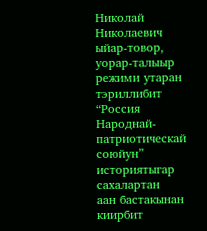Николай
Николаевич ыйар-товор, уорар-талыыр режими утаран тэриллибит
“Россия Народнай-патриотическай союйун” историятыгар сахалартан
аан бастакынан киирбит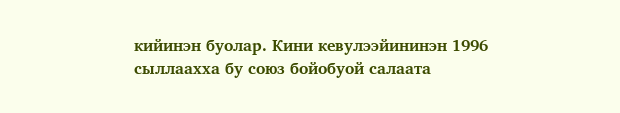кийинэн буолар. Кини кевулээйининэн 1996
сыллаахха бу союз бойобуой салаата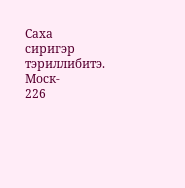Саха сиригэр тэриллибитэ. Моск-
226